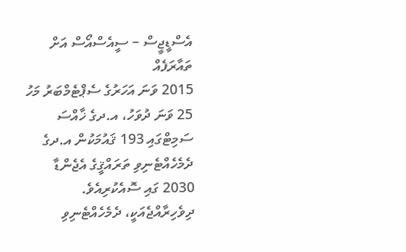އެސްޑީޖީސް – ސީއެސްއޯސް އަށް ތައާރަފެއް
2015 ވަނަ އަހަރުގެ ސެޕްޓެމްބަރު މަހު 25 ވަނަ ދުވަހު، އ.ދގެ ޚާއްސަ ސަމިޓްގައި 193 ޤައުމަކުން އ.ދގެ ދެމެހެއްޓެނިވި ތަރައްޤީގެ އެޖެންޑާ 2030 ގައި ސޮއެކުރިއެވެ. ދިވެހިރާއްޖެއަކީ، ދެމެހެއްޓެނިވި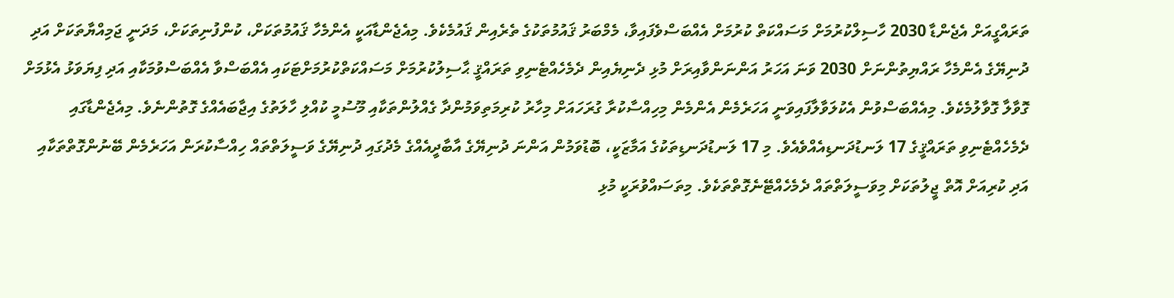ތަރައްގީއަށް އެޖެންޑާ 2030 ހާސިލްކުރުމަށް މަސައްކަތް ކުރުމަށް އެއްބަސްވެފައިވާ، މެމްބަރު ޤައުމުތަކުގެ ތެރެއިން ޤައުމެކެވެ. މިއެޖެންޑާއަކީ އެންމެހާ ޤައުމުތަކަށް، ކުންފުނިތަކަށް، މަދަނީ ޖަމިއްޔާތަކަށް އަދި ދުނިޔޭގެ އެންމެހާ ރައްޔިތުންނަށް 2030 ވަނަ އަހަރު އަންނަންވާއިރަށް މުޅި ދެނިޔެއިން ދެމެހެއްޓެނިވި ތަރައްޤީ ޙާސިލުކުރުމަށް މަސައްކަތްކުރުމަށްޓަކައި އެއްބަސްވާ އެއްބަސްވުމަކާއި އަދި ފިޔަވަޅު އެޅުމަށް ގޮވާލާ ގޮވާލުމެކެވެ. މިއެއްބަސްވުން އެކުލަވާލާފައިވަނީ އަހަރެމެން އެންމެން މިހިއްސާކުރާ ގުރަހައަށް މިހާރު ކުރިމަތިވަމުންދާ ގެއްލުންތަކާއި މޫސުމީ ކުއްލި ހާލަތުގެ އިޖާބައެއްގެ ގޮތުންނެވެ. މިއެޖެންޑާގައި ދެމެހެއްޓެނިވި ތަރައްޤީގެ 17 ލަނޑުދަނޑިއެއްވެއެވެ. މި 17 ލަނޑުދަނޑިތަކުގެ އަމާޒަކީ، ބޮޑުވަމުން އަންނަ ދުނިޔޭގެ އާބާދީއެއްގެ މެދުގައި ދުނިޔޭގެ ވަސީލަތްތައް ހިއްސާކުރަން އަހަރެމެން ބޭނުންގޮތްތަކާއި އަދި ކުރިއަށް އޮތް ޖީލުތަކަށް މިވަސީލަތްތައް ދެމެހެއްޓޭނެގޮތްތަކެވެ. މިތަސައްވުރަކީ މުޅި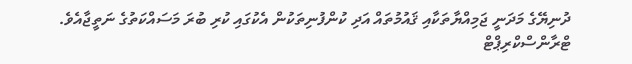ދުނިޔޭގެ މަދަނީ ޖަމިއްޔާތަކާއި ޤައުމުތައް އަދި ކުންފުނިތަކުން އެކުގައި ކުރި ބުރަ މަސައްކަތުގެ ނަތީޖާއެވެ.
ޓްރާންސްކްރިޕްޓް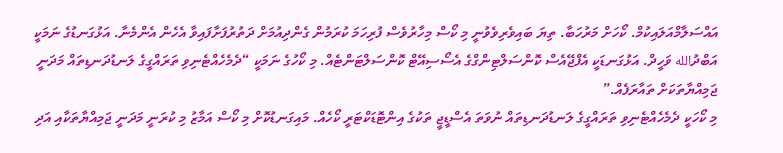އައްސަލާމްއަލައިކުމް. ކޯހަށް މަރުހަބާ. ތިޔަ ބައިވެރިވެވުނީ މި ކޯސް މިހާރުވެސް ފުރިހަމަ ކުރަމުން ގެންދިއުމަށް ދަތުރުފަށާފައިވާ އެހެން އެންމެނާ. އަޅުގަނޑުގެ ނަމަކީ އަބްދުالله ވަހީދް. އަޅުގަނޑަކީ އެފްޖޭއެސް ކޮންސަލްޓިންގްގެ އެސޯސިއޭޓް ކޮންސަލްޓަންޓެއް. މި ކޯހުގެ ނަމަކީ “ދެމެހެއްޓެނިވި ތަރައްގީގެ ލަނޑުދަނޑިތައް މަދަނީ ޖަމިއްޔާތަކަށް ތައާރަފެއް.”
މި ކޯހަކީ ދެމެހެއްޓެނިވި ތަރައްގީގެ ލަނޑުދަނޑިތައް ނުވަތަ އެސްޑީޖީ ތަކުގެ އިންޓޮޑަކްޓަރީ ކޯހެއް. މައިގަނޑުކޮށް މި ކޯސް އަމާޒު މި ކުރަނީ މަދަނީ ޖަމިއްޔާތަކާއި އަދި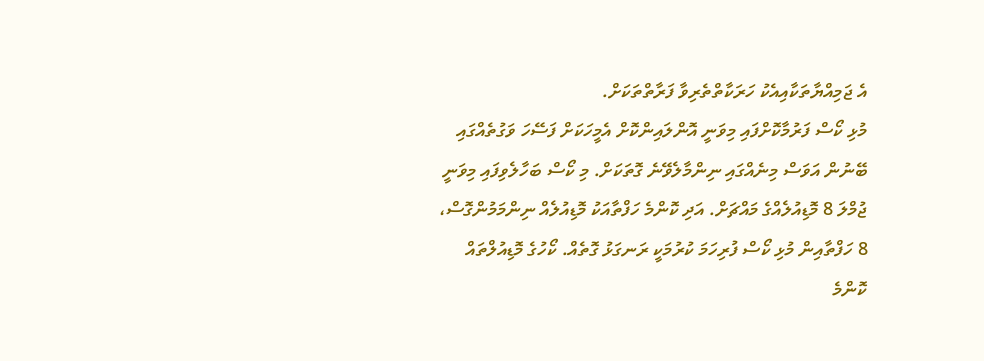އެ ޖަމިއްޔާތަކާއިއެކު ހަރަކާތްތެރިވާ ފަރާތްތަކަށް.
މުޅި ކޯސް ފަރުމާކޮށްފައި މިވަނީ އޮންލައިންކޮށް އެމީހަކަށް ފަސޭހަ ވަގުތެއްގައި ބޭނުން އަވަސް މިނެއްގައި ނިންމާލެވޭނެ ގޮތަކަށް. މި ކޯސް ބަހާލެވިފައި މިވަނީ ޖުމްލަ 8 މޮޑިއުލެއްގެ މައްޗަށް. އަދި ކޮންމެ ހަފްތާއަކު މޮޑިއުލެއް ނިންމަމުންގޮސް، 8 ހަފްތާއިން މުޅި ކޯސް ފުރިހަމަ ކުރުމަކީ ރަނގަޅު ގޮތެއް. ކޯހުގެ މޮޑިއުލްތައް ކޮންމެ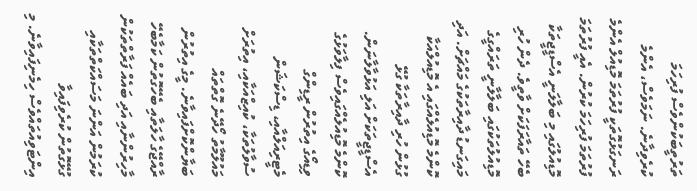ތަރުތީބަކުންވެސް ފުރިހަމަ ކުރެވިދާނެ. ނަމަވެސް، އެންމެ ރަނގަޅުގޮތަކީ ފުރުތަމަ މޮޑިއުލް އެންމެ ފުރުތަމަ ފުރިހަމަ ކުރުން. އެއީ ފުރުތަމަ މޮޑިއުލުގައި މި ބަލާލަނީ އެސްޑީޖީތަކާ ބެހޭ ތައާރަފަކަށް ވާތީވެ. ދެން ހުރި މޮޑިއުލުތަކުގައި ބަލާލާނީ ތަރައްގީގެ މައިގަނޑު ދާއިރާތަކުގެ މައްޗަށް. އަދި ކޮންމެ މޮޑިއުލެއްގައި އެ މޮޑިއުލްއަކާ ގުޅުން ހުރި ދާއިރާތަކާ ގުޅޭ އެސްޑީޖީތަކަށް އަލި އަޅުވާލާނަން. ކޮންމެ މޮޑިއުލެއްގައިވެސް ފިލާވަޅުގެ ވިޑިއޯގެ އިތުރުން ރީޑިންގް މެޓީރިއަލްއާއި، ޑިސްކަޝަން ސުވާލުތަކާ، ކުއިޒްއަކާއި، އިތުރަށް މައުލޫމާތު ހޯދޭނެ ގޮތްތައް ބަޔާންކޮށްފައިވާނެ. މީގެ އިތުރުން ރާއްޖޭގެ ހާލަތާއި ބެހޭގޮތުން ކަމާބެހޭ މާހިރުންނާއި އަދި ބައެއް ފަރާތްތަކުން ކުރަމުން އަންނަ މަސައްކަތްތަކާއި ގުޅޭގޮތުން ކުރެވިފައިވާ އިންޓަވިއުތައްވެސް ހިމެނިފައިވާނެ. މި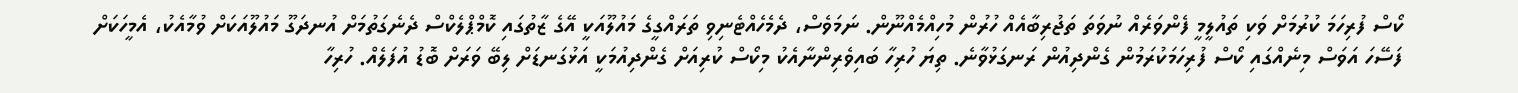ކޯސް ފުރިހަމަ ކުރުމަށް ވަކި ތައުލީމީ ފެންވަރެއް ނުވަތަ ތަޖުރިބާއެއް ހުރުން މުހިއްމެއްނޫން. ނަމަވެސް، ދެމެހެއްޓެނިވި ތަރައްގީގެ މައުލޫއަކީ އޭގެ ޒާތުގައި ކޮމްޕްލެކްސް ދެނެގަތުމަށް އުނދަގޫ މައުލޫއަކަށް ވުމާއެކު، އެމީހަކަށް ފަސޭހަ އަވަސް މިނެއްގައި ކޯސް ފުރިހަމަކުރަމުން ގެންދިއުން ރަނގަޅުވާނެ. ތިޔަ ހުރިހާ ބައިވެރިންނާއެކު މިކޯސް ކުރިއަށް ގެންދިއުމަކީ އަޅުގަނޑަށް ލިބޭ ވަރަށް ބޮޑު އުފަލެއް. ހުރިހާ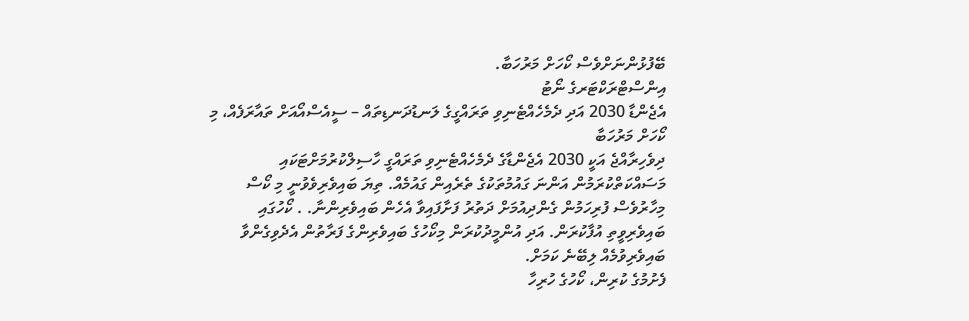ބޭފުޅުންނަށްވެސް ކޯހަށް މަރުހަބާ.
އިންސްޓްރަކްޓަރގެ ނޯޓު
އެޖެންޑާ 2030 އަދި ދެމެހެއްޓެނިވި ތަރައްގީގެ ލަނޑުދަނޑިތައް – ސީއެސްއޯއަށް ތައާރަފެއް، މި ކޯހަށް މަރުހަބާ
ދިވެހިރާއްޖެ އަކީ 2030 އެޖެންޑާގެ ދެމެހެއްޓެނިވި ތަރައްގީ ހާސިލްކުރުމަށްޓަކައި މަސައްކަތްކުރަމުން އަންނަ ގައުމުތަކުގެ ތެރެއިން ގައުމެއް. ތިޔަ ބައިވެރިވެވުނީ މި ކޯސް މިހާރުވެސް ފުރިހަމުން ގެންދިއުމަށް ދަތުރު ފަށާފައިވާ އެހެން ބައިވެރިންނާ. . ކޯހުގައި ބައިވެރިވީތި އުފާކުރަން. އަދި އުންމީދުކުރަން މިކޯހުގެ ބައިވެރިންގެ ފަރާތުން އެދެވިގެންވާ ބައިވެރިވުމެއް ލިބޭނެ ކަމަށް.
ފެށުމުގެ ކުރިން، ކޯހުގެ ހުރިހާ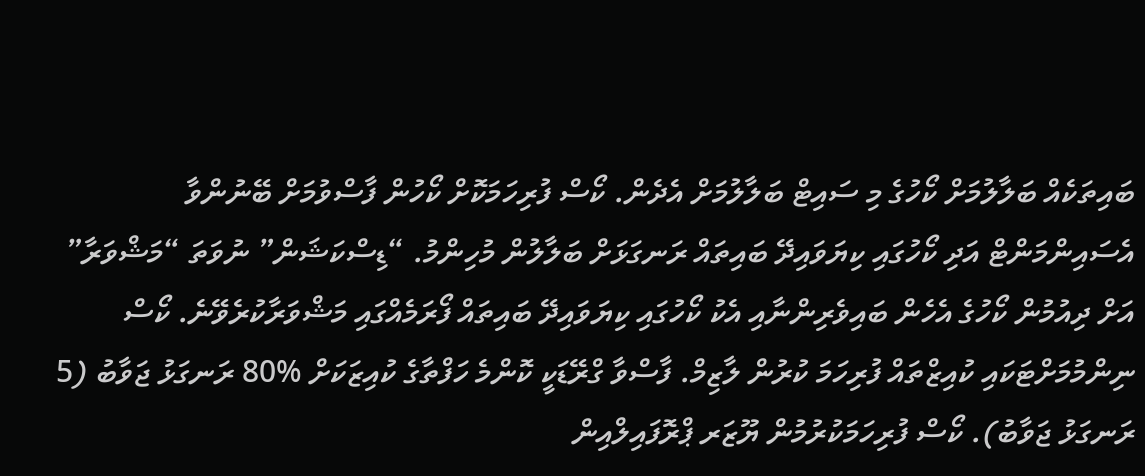ބައިތަކެއް ބަލާލުމަށް ކޯހުގެ މި ސައިޓް ބަލާލުމަށް އެދެން. ކޯސް ފުރިހަމަކޮށް ކޯހުން ފާސްވުމަށް ބޭނުންވާ އެސައިންމަންޓް އަދި ކޯހުގައި ކިޔަވައިދޭ ބައިތައް ރަނގަޅަށް ބަލާލުން މުހިންމު. “ޑިސްކަޝަން” ނުވަތަ “މަޝްވަރާ” އަށް ދިއުމުން ކޯހުގެ އެހެން ބައިވެރިންނާއި އެކު ކޯހުގައި ކިޔަވައިދޭ ބައިތައް ފޯރަމެއްގައި މަޝްވަރާކުރެވޭނެ. ކޯސް ނިންމުމަށްޓަކައި ކުއިޒްތައް ފުރިހަމަ ކުރުން ލާޒިމް. ފާސްވާ ގްރޭޑަކީ ކޮންމެ ހަފްތާގެ ކުއިޒަކަށް %80 ރަނގަޅު ޖަވާބު (5 ރަނގަޅު ޖަވާބު). ކޯސް ފުރިހަމަކުރުމުން ޔޫޒަރ ޕްރޮފައިލްއިން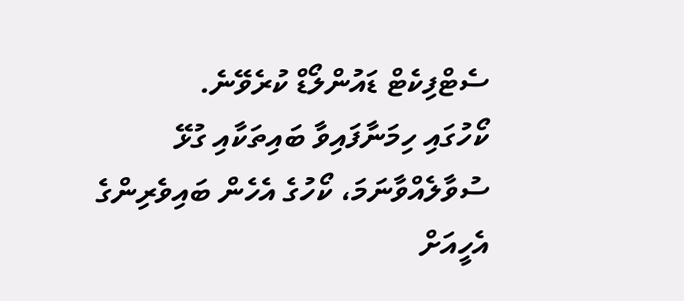ސެޓްފިކެޓް ޑައުންލޯޑް ކުރެވޭނެ.
ކޯހުގައި ހިމަނާފައިވާ ބައިތަކާއި ގުޅޭ ސުވާލެއްވާނަމަ، ކޯހުގެ އެހެން ބައިވެރިންގެ އެހީއަށް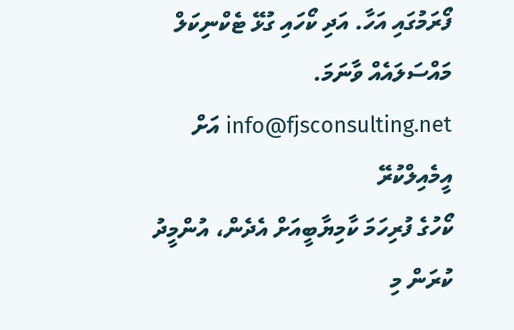ފޯރަމުގައި އަހާ. އަދި ކޯހައި ގުޅޭ ޓެކްނިކަލް މައްސަލައެއް ވާނަމަ. info@fjsconsulting.net އަށް އީމެއިލްކުރޭ
ކޯހުގެ ފުރިހަމަ ކާމިޔާބީއަށް އެދެން، އުންމީދު ކުރަން މި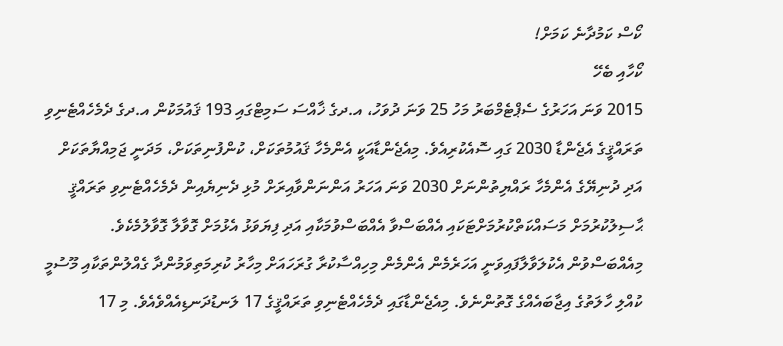ކޯސް ކަމުދާނެ ކަމަށް!
ކޯހާއި ބެހޭ
2015 ވަނަ އަހަރުގެ ސެޕްޓެމްބަރު މަހު 25 ވަނަ ދުވަހު، އ.ދގެ ޚާއްސަ ސަމިޓްގައި 193 ޤައުމަކުން އ.ދގެ ދެމެހެއްޓެނިވި ތަރައްޤީގެ އެޖެންޑާ 2030 ގައި ސޮއެކުރިއެވެ. މިއެޖެންޑާއަކީ އެންމެހާ ޤައުމުތަކަށް، ކުންފުނިތަކަށް، މަދަނީ ޖަމިއްޔާތަކަށް އަދި ދުނިޔޭގެ އެންމެހާ ރައްޔިތުންނަށް 2030 ވަނަ އަހަރު އަންނަންވާއިރަށް މުޅި ދެނިޔެއިން ދެމެހެއްޓެނިވި ތަރައްޤީ ޙާސިލުކުރުމަށް މަސައްކަތްކުރުމަށްޓަކައި އެއްބަސްވާ އެއްބަސްވުމަކާއި އަދި ފިޔަވަޅު އެޅުމަށް ގޮވާލާ ގޮވާލުމެކެވެ. މިއެއްބަސްވުން އެކުލަވާލާފައިވަނީ އަހަރެމެން އެންމެން މިހިއްސާކުރާ ގުރަހައަށް މިހާރު ކުރިމަތިވަމުންދާ ގެއްލުންތަކާއި މޫސުމީ ކުއްލި ހާލަތުގެ އިޖާބައެއްގެ ގޮތުންނެވެ. މިއެޖެންޑާގައި ދެމެހެއްޓެނިވި ތަރައްޤީގެ 17 ލަނޑުދަނޑިއެއްވެއެވެ. މި 17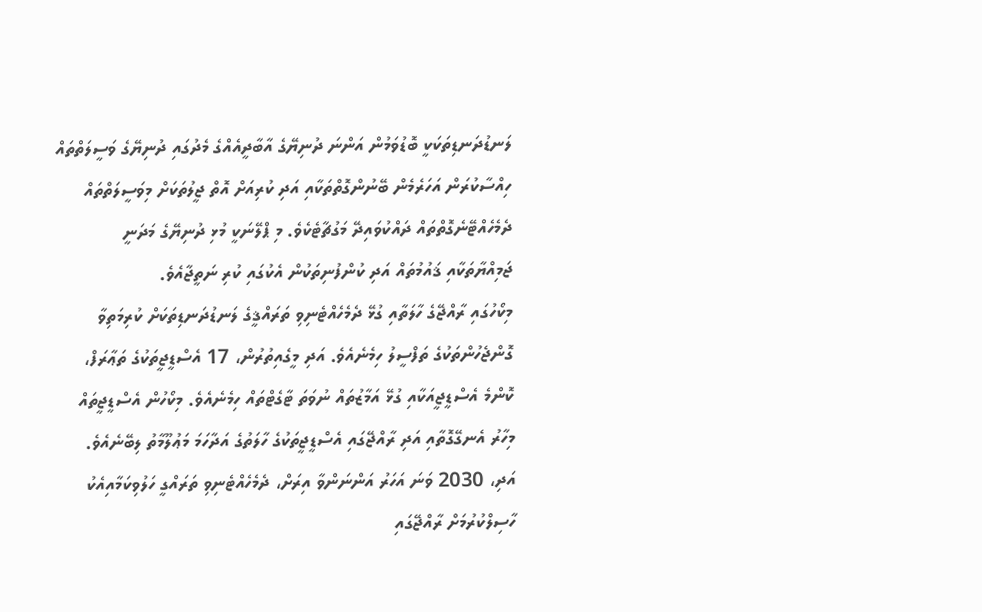ލަނޑުދަނޑިތަކަކީ ބޮޑުވަމުން އަންނަ ދުނިޔޭގެ އާބާދީއެއްގެ މެދުގައި ދުނިޔޭގެ ވަސީލަތްތައް ހިއްސާކުރަން އަހަރެމެން ބޭނުންގޮތްތަކާއި އަދި ކުރިއަށް އޮތް ޖީލުތަކަށް މިވަސީލަތްތައް ދެމެހެއްޓޭނެގޮތްތައް ދައްކުވައިދޭ މަގުޗާޓެކެވެ. މި ޕްލޭނަކީ މުޅި ދުނިޔޭގެ މަދަނީ ޖަމިއްޔާތަކާއި ޤައުމުތައް އަދި ކުންފުނިތަކުން އެކުގައި ކުރި ނަތީޖާއެވެ.
މިކޯހުގައި ރާއްޖޭގެ ހާލަތާއި ގުޅޭ ދެމެހެއްޓެނިވި ތަރައްޤީގެ ލަނޑުދަނޑިތަކަށް ކުރިމަތިވާ ގޮންޖެހުންތަކުގެ ތަފްސީލު ހިމެނެއެވެ. އަދި މީގެއިތުރުން، 17 އެސްޑީޖީތަކުގެ ތަޢާރަފް، ކޮންމެ އެސްޑީޖީއަކާއި ގުޅޭ އަމާޒުތައް ނުވަތަ ޓާގެޓްތައް ހިމެނެއެވެ. މިކޯހުން އެސްޑީޖީތައް މިހާރު އެނގޭގޮތާއި އަދި ރާއްޖޭގައި އެސްޑީޖީތަކުގެ ހާލަތުގެ އަދާހަމަ މަޢުލޫމާތު ލިބޭނެއެވެ. އަދި، 2030 ވަނަ އަހަރު އަންނަންވާ އިރަށް، ދެމެހެއްޓެނިވި ތަރައްގީ ހަލުވިކަމާއިއެކު ހާސިލްކުރުމަށް ރާއްޖޭގައި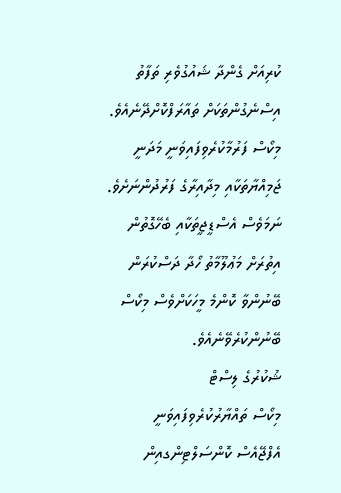ކުރިއަށް ގެންދާ ޝައުގުވެރި ތަފާތު އިސްނެގުންތަކަށް ތައާރަފްކޮށްދޭނެއެވެ.
މިކޯސް ފަރުމާކުރެވިފައިވަނީ މަދަނީ ޖަމިއްޔާތަކާއި މިދާއިރާގެ ފަރުދުންނަށެވެ. ނަމަވެސް އެސްޑީޖީތަކާއި ބެހޭގޮތުން އިތުރަށް މަޢުލޫމާތު ހޯދާ ދަސްކުރަން ބޭނުންވާ ކޮންމެ މީހަކަށްވެސް މިކޯސް ބޭނުންކުރެވޭނެއެވެ.
ޝުކުރުގެ ލިސްޓް
މިކޯސް ތައްޔާރުކުރެވިފައިވަނީ އެފްޖޭއެސް ކޮންސަލްޓިންގއިން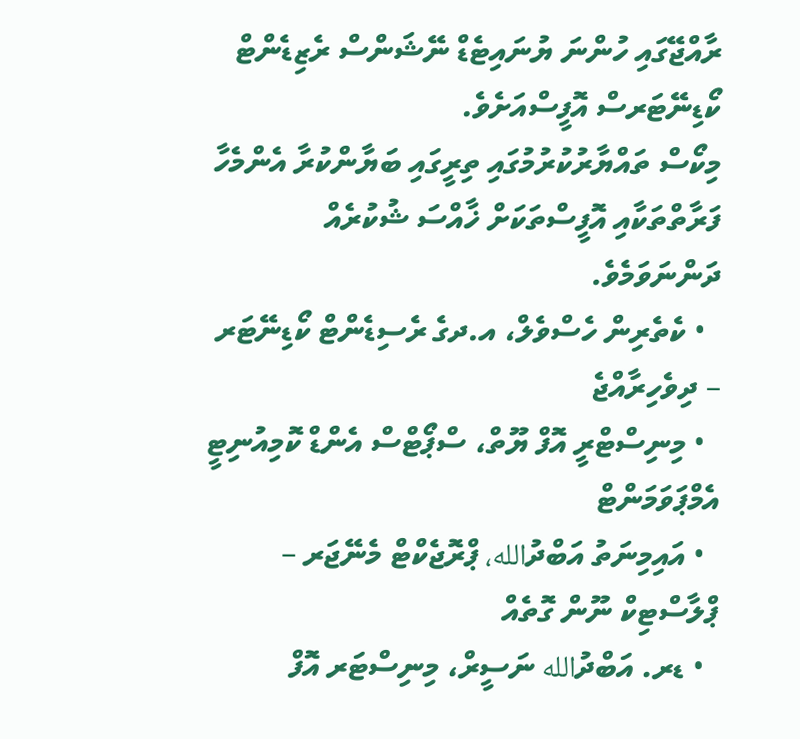ރާއްޖޭގައި ހުންނަ ޔުނައިޓެޑް ނޭޝަންސް ރެޒިޑެންޓް ކޯޑިނޭޓަރސް އޮފީސްއަށެވެ.
މިކޯސް ތައްޔާރުކުރުމުގައި ތިރީގައި ބަޔާންކުރާ އެންމެހާ ފަރާތްތަކާއި އޮފީސްތަކަށް ޚާއްސަ ޝުކުރެއް ދަންނަވަމެވެ.
  • ކެތެރިން ހެސްވެލް، އ.ދގެ ރެސިޑެންޓް ކޯޑިނޭޓަރ – ދިވެހިރާއްޖެ
  • މިނިސްޓްރީ އޮފް ޔޫތް، ސްޕޯޓްސް އެންޑް ކޮމިއުނިޓީ އެމްޕަވަމަންޓް
  • އައިމިނަތު އަބްދުالله، ޕްރޮޖެކްޓް މެނޭޖަރ – ޕްލާސްޓިކް ނޫން ގޮތެއް
  • ޑރ. އަބްދުالله ނަސީރް، މިނިސްޓަރ އޮފް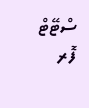ސްޓޭޓް ފޮރ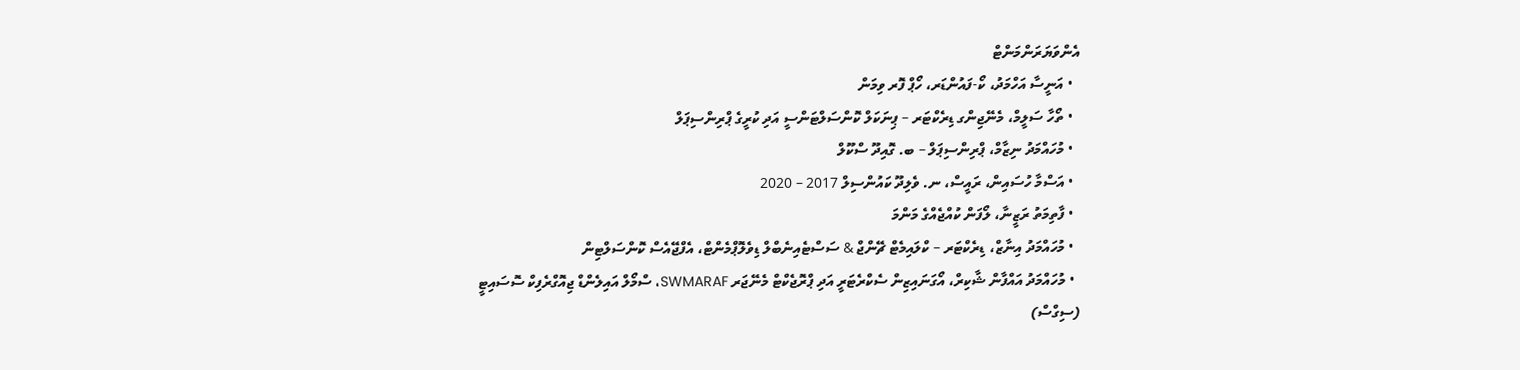އެންވަޔަރަންމަންޓް
  • އަނީސާ އަހްމަދު، ކޯ-ފައުންޑަރ، ހޯޕް ފޮރ ވިމަން
  • ތޯހާ ސަލީމް، މެނޭޖިންގ ޑިރެކްޓަރ – ޕިނަކަލް ކޮންސަލްޓަންސީ އަދި ކުރީގެ ޕްރިންސިޕަލް
  • މުހައްމަދު ނިޒާމް، ޕްރިންސިޕަލް – ބ. ގޮއިދޫ ސްކޫލް
  • އަސްމާ ހުސައިން، ރައީސް، ނ. ވެލިދޫ ކައުންސިލް 2017 – 2020
  • ފާތިމަތު ރަޒީނާ، ލޯފަން ކުއްޖެއްގެ މަންމަ
  • މުހައްމަދު އިނާޒް، ޑިރެކްޓަރ – ކްލައިމެޓް ޗޭންޖް & ސަސްޓެއިނެބްލް ޑިވެލޮޕްމެންޓް، އެފްޖޭއެސް ކޮންސަލްޓިން
  • މުހައްމަދު އައްފާން ޝާކިރް، އޯގަނައިޒިން ސެކްރެޓަރީ އަދި ޕްރޮޖެކްޓް މެނޭޖަރ SWMARAF، ސްމޯލް އައިލެންޑް ޖިއޮގްރެފިކް ސޮސައިޓީ (ސިގްސް)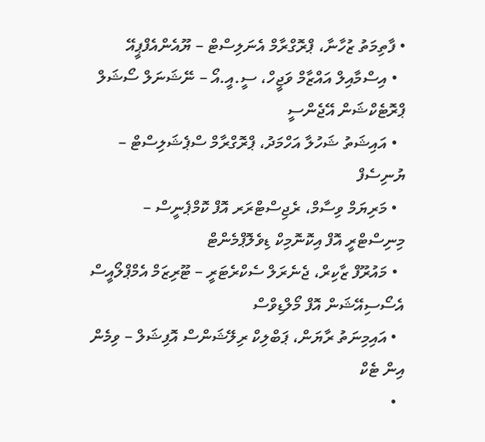• ފާތިމަތު ޒުހާނާ، ޕްރޮގްރާމް އެނަލިސްޓް – ޔޫއެންއެފްޕީއޭ
  • އިސްމާއިލް އައްޒާމް ވަޖީހް، ސީ.އީ.އޯ – ނޭޝަނަލް ސޯޝަލް ޕްރޮޓެކްޝަން އޭޖެންސީ
  • އައިޝަތު ޝަހުލާ އަހްމަދު، ޕްރޮގްރާމް ސްޕެޝަލިސްޓް – ޔުނިސެފް
  • މަރިޔަމް ވިސާމް، ރެޖިސްޓްރަރ އޮފް ކޮމްޕެނީސް – މިނިސްޓްރީ އޮފް އިކޮނޮމިކް ޑިވެލޮޕްމެންޓް
  • މައުރޫފް ޒާކިރް، ޖެނެރަލް ސެކްރެޓަރީ – ޓޫރިޒަމް އެމްޕްލޯއީސް އެސޯސިއޭޝަން އޮފް މޯލްޑިވްސް
  • އައިމިނަތު ރާޔަން، ޕަބްލިކް ރިލޭޝަންސް އޮފިޝަލް – ވިމެން އިން ޓެކް
  •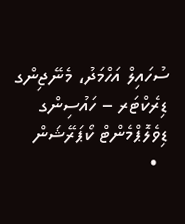ސުހައިލް އަހްމަދު، މެނޭޖިންގ ޑިރެކްޓަރ – ހައުސިންގ ޑިވެލޮޕްމެންޓް ކޯޕަރޭޝަން
  •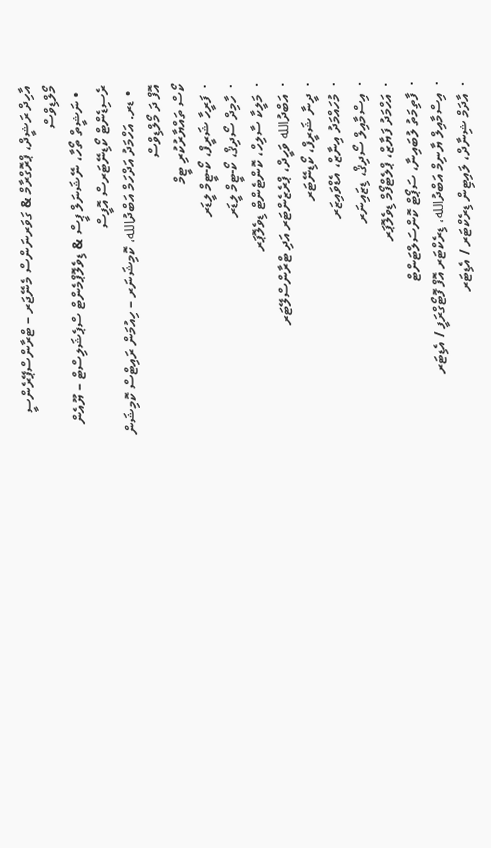އާހިދް ރަޝީދް، ޕްރޮގްރާމް & ގަވަރނަންސް މެނޭޖަރ – ޓްރާންސްޕޭރެންސީ މޯލްޑިވްސް
  • ނަޝީތް ތޯހާ، ނޭޝަނަލް ޕީސް & ޑިވެލޮޕްމެންޓް ސްޕެޝަލިސްޓް – ޔޫއެން ރެސިޑެންޓް ކޯޑިނޭޓަރސް އޮފީސް
  • ޑރ. އަހްމަދު އަދްހަމް އަބްދުالله، ކޮމިޝަނަރ – ހިއުމަން ރައިޓްސް ކޮމިޝަން އޮފް ދަ މޯލްޑިވްސް
ކޯސް ތައްޔާރުކުރި ޓީމް
·  ފަރީހާ ޝަރީފް، ކޯ-ޓީމް ލީޑަރ
·  ހާމިދް ސޯދިޤް، ކޯ-ޓީމް ލީޑަރ
·  މަލީކާ ސާލިހް، ކޮންޓެންޓް ޑިވެލޮޕަރ
·  އަބްދުالله ވަހީދް، ޕްރެޒެންޓަރ އަދި ޓްރާންސްލޭޓަރ
·  ދީނާ ޝަރީފް، ކޯޑިނޭޓަރ
·  މުހައްމަދު އިނާޒް، އެޑްވައިޒަރ
·  އިސްމާއިލް ސޯދިޤް، ޑިޒައިނަރ
·  އަހްމަދު ފަޔާޒް، ޕްލެޓްފޯމް ޑިވެލޮޕަރ
·  ފާތިމަތު ލުބައިނާ، ސަޕޯޓް ކޮންސަލްޓަންޓް
·  އިސްމާއިލް ޔާނިމް އަބްދުالله، ޑިރެކްޓަރ އޮފް ފޮޓޯގްރަފީ / އެޑިޓަރ
·  އާދަމް ޝިނާދް، ލައިޓިން ޑިރެކްޓަރ / އެޑިޓަރ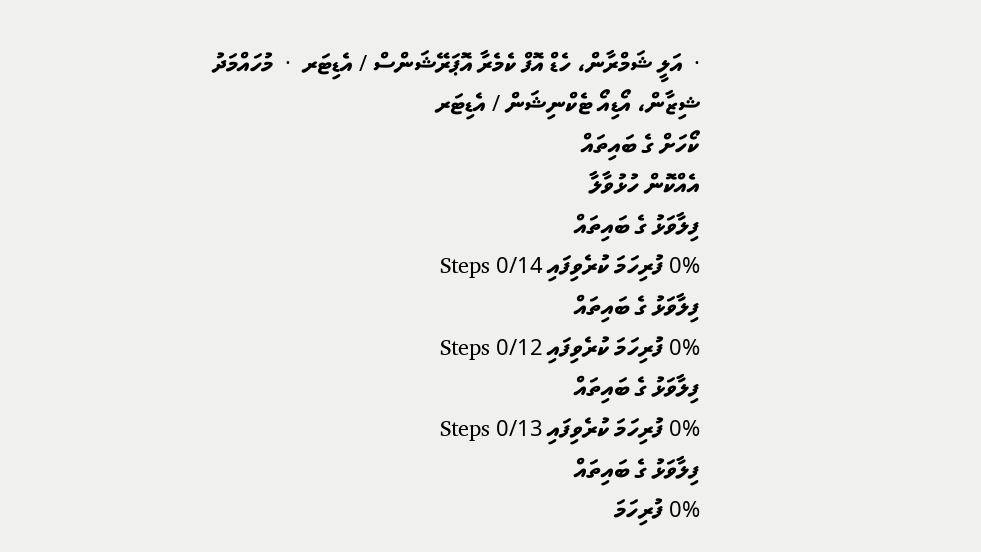·  އަލީ ޝަމްރާން، ހެޑް އޮފް ކެމެރާ އޮޕަރޭޝަންސް / އެޑިޓަރ  ·  މުހައްމަދު ޝިޒާން، އޯޑިއޯ ޓެކްނިޝަން / އެޑިޓަރ
ކޯހަށް ގެ ބައިތައް
އެއްކޮން ހުޅުވާލާ
ފިލާވަޅު ގެ ބައިތައް
0% ފުރިހަމަ ކުރެވިފައި 0/14 Steps
ފިލާވަޅު ގެ ބައިތައް
0% ފުރިހަމަ ކުރެވިފައި 0/12 Steps
ފިލާވަޅު ގެ ބައިތައް
0% ފުރިހަމަ ކުރެވިފައި 0/13 Steps
ފިލާވަޅު ގެ ބައިތައް
0% ފުރިހަމަ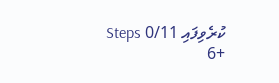ކުރެވިފައި 0/11 Steps
+6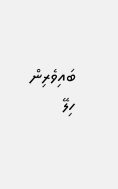ބައިވެރިން
ހިލޭ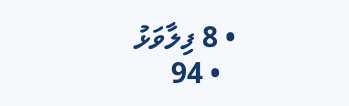• 8 ފިލާވަޅު
  • 94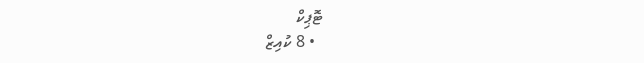ޓޮޕިކް
  • 8 ކުއިޒް